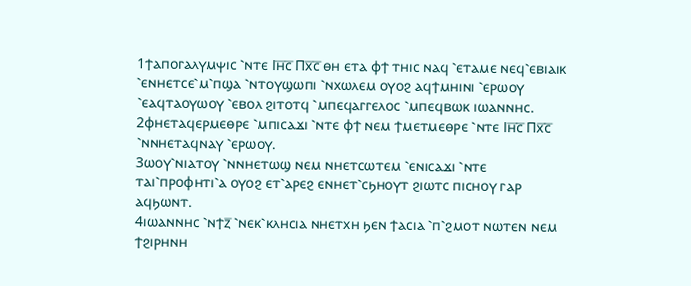1ϯⲁⲡⲟⲅⲁⲗⲩⲙⲯⲓⲥ ⳿ⲛⲧⲉ Ⲓⲏ̅ⲥ̅ Ⲡⲭ̅ⲥ̅ ⲑⲏ ⲉⲧⲁ ⲫϯ ⲧⲏⲓⲥ ⲛⲁϥ ⳿ⲉⲧⲁⲙⲉ ⲛⲉϥ⳿ⲉⲃⲓⲁⲓⲕ ⳿ⲉⲛⲏⲉⲧⲥⲉ⳿ⲙ⳿ⲡϣⲁ ⳿ⲛⲧⲟⲩϣⲱⲡⲓ ⳿ⲛⲭⲱⲗⲉⲙ ⲟⲩⲟϩ ⲁϥϯⲙⲏⲓⲛⲓ ⳿ⲉⲣⲱⲟⲩ ⳿ⲉⲁϥⲧⲁⲟⲩⲱⲟⲩ ⳿ⲉⲃⲟⲗ ϩⲓⲧⲟⲧϥ ⳿ⲙⲡⲉϥⲁⲅⲅⲉⲗⲟⲥ ⳿ⲙⲡⲉϥⲃⲱⲕ ⲓⲱⲁⲛⲛⲏⲥ.
2ⲫⲏⲉⲧⲁϥⲉⲣⲙⲉⲑⲣⲉ ⳿ⲙⲡⲓⲥⲁϫⲓ ⳿ⲛⲧⲉ ⲫϯ ⲛⲉⲙ ϯⲙⲉⲧⲙⲉⲑⲣⲉ ⳿ⲛⲧⲉ Ⲓⲏ̅ⲥ̅ Ⲡⲭ̅ⲥ̅ ⳿ⲛⲛⲏⲉⲧⲁϥⲛⲁⲩ ⳿ⲉⲣⲱⲟⲩ.
3ⲱⲟⲩ⳿ⲛⲓⲁⲧⲟⲩ ⳿ⲛⲛⲏⲉⲧⲱϣ ⲛⲉⲙ ⲛⲏⲉⲧⲥⲱⲧⲉⲙ ⳿ⲉⲛⲓⲥⲁϫⲓ ⳿ⲛⲧⲉ ⲧⲁⲓ⳿ⲡⲣⲟⲫⲏⲧⲓ⳿ⲁ ⲟⲩⲟϩ ⲉⲧ⳿ⲁⲣⲉϩ ⲉⲛⲏⲉⲧ⳿ⲥϧⲏⲟⲩⲧ ϩⲓⲱⲧⲥ ⲡⲓⲥⲏⲟⲩ ⲅⲁⲣ ⲁϥϧⲱⲛⲧ.
4ⲓⲱⲁⲛⲛⲏⲥ ⳿ⲛϯⲍ̅ ⳿ⲛⲉⲕ⳿ⲕⲗⲏⲥⲓⲁ ⲛⲏⲉⲧⲭⲏ ϧⲉⲛ ϯⲁⲥⲓⲁ ⳿ⲡ⳿ϩⲙⲟⲧ ⲛⲱⲧⲉⲛ ⲛⲉⲙ ϯϩⲓⲣⲏⲛⲏ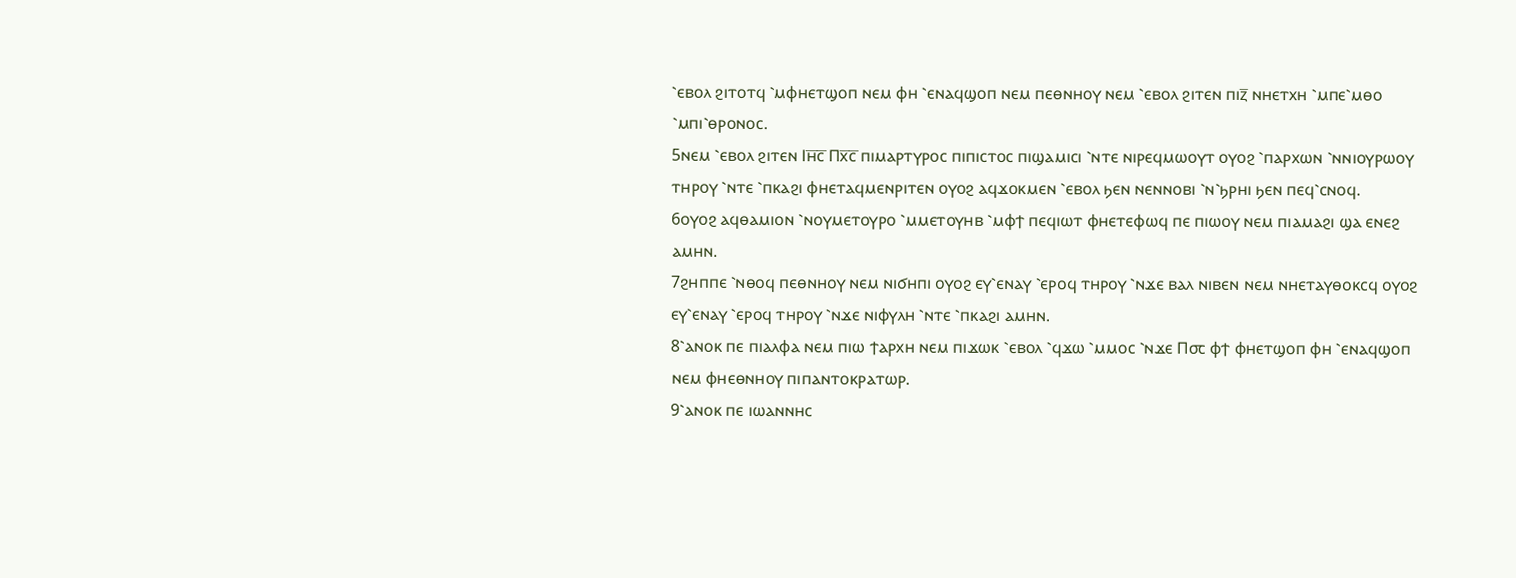⳿ⲉⲃⲟⲗ ϩⲓⲧⲟⲧϥ ⳿ⲙⲫⲏⲉⲧϣⲟⲡ ⲛⲉⲙ ⲫⲏ ⳿ⲉⲛⲁϥϣⲟⲡ ⲛⲉⲙ ⲡⲉⲑⲛⲏⲟⲩ ⲛⲉⲙ ⳿ⲉⲃⲟⲗ ϩⲓⲧⲉⲛ ⲡⲓⲍ̅ ⲛⲏⲉⲧⲭⲏ ⳿ⲙⲡⲉ⳿ⲙⲑⲟ ⳿ⲙⲡⲓ⳿ⲑⲣⲟⲛⲟⲥ.
5ⲛⲉⲙ ⳿ⲉⲃⲟⲗ ϩⲓⲧⲉⲛ Ⲓⲏ̅ⲥ̅ Ⲡⲭ̅ⲥ̅ ⲡⲓⲙⲁⲣⲧⲩⲣⲟⲥ ⲡⲓⲡⲓⲥⲧⲟⲥ ⲡⲓϣⲁⲙⲓⲥⲓ ⳿ⲛⲧⲉ ⲛⲓⲣⲉϥⲙⲱⲟⲩⲧ ⲟⲩⲟϩ ⳿ⲡⲁⲣⲭⲱⲛ ⳿ⲛⲛⲓⲟⲩⲣⲱⲟⲩ ⲧⲏⲣⲟⲩ ⳿ⲛⲧⲉ ⳿ⲡⲕⲁϩⲓ ⲫⲏⲉⲧⲁϥⲙⲉⲛⲣⲓⲧⲉⲛ ⲟⲩⲟϩ ⲁϥϫⲟⲕⲙⲉⲛ ⳿ⲉⲃⲟⲗ ϧⲉⲛ ⲛⲉⲛⲛⲟⲃⲓ ⳿ⲛ⳿ϧⲣⲏⲓ ϧⲉⲛ ⲡⲉϥ⳿ⲥⲛⲟϥ.
6ⲟⲩⲟϩ ⲁϥⲑⲁⲙⲓⲟⲛ ⳿ⲛⲟⲩⲙⲉⲧⲟⲩⲣⲟ ⳿ⲙⲙⲉⲧⲟⲩⲏⲃ ⳿ⲙⲫϯ ⲡⲉϥⲓⲱⲧ ⲫⲏⲉⲧⲉⲫⲱϥ ⲡⲉ ⲡⲓⲱⲟⲩ ⲛⲉⲙ ⲡⲓⲁⲙⲁϩⲓ ϣⲁ ⲉⲛⲉϩ ⲁⲙⲏⲛ.
7ϩⲏⲡⲡⲉ ⳿ⲛⲑⲟϥ ⲡⲉⲑⲛⲏⲟⲩ ⲛⲉⲙ ⲛⲓϭⲏⲡⲓ ⲟⲩⲟϩ ⲉⲩ⳿ⲉⲛⲁⲩ ⳿ⲉⲣⲟϥ ⲧⲏⲣⲟⲩ ⳿ⲛϫⲉ ⲃⲁⲗ ⲛⲓⲃⲉⲛ ⲛⲉⲙ ⲛⲏⲉⲧⲁⲩⲑⲟⲕⲥϥ ⲟⲩⲟϩ ⲉⲩ⳿ⲉⲛⲁⲩ ⳿ⲉⲣⲟϥ ⲧⲏⲣⲟⲩ ⳿ⲛϫⲉ ⲛⲓⲫⲩⲗⲏ ⳿ⲛⲧⲉ ⳿ⲡⲕⲁϩⲓ ⲁⲙⲏⲛ.
8⳿ⲁⲛⲟⲕ ⲡⲉ ⲡⲓⲁⲗⲫⲁ ⲛⲉⲙ ⲡⲓⲱ ϯⲁⲣⲭⲏ ⲛⲉⲙ ⲡⲓϫⲱⲕ ⳿ⲉⲃⲟⲗ ⳿ϥϫⲱ ⳿ⲙⲙⲟⲥ ⳿ⲛϫⲉ Ⲡ⳪ ⲫϯ ⲫⲏⲉⲧϣⲟⲡ ⲫⲏ ⳿ⲉⲛⲁϥϣⲟⲡ ⲛⲉⲙ ⲫⲏⲉⲑⲛⲏⲟⲩ ⲡⲓⲡⲁⲛⲧⲟⲕⲣⲁⲧⲱⲣ.
9⳿ⲁⲛⲟⲕ ⲡⲉ ⲓⲱⲁⲛⲛⲏⲥ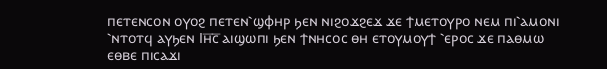ⲡⲉⲧⲉⲛⲥⲟⲛ ⲟⲩⲟϩ ⲡⲉⲧⲉⲛ⳿ϣⲫⲏⲣ ϧⲉⲛ ⲛⲓϩⲟϫϩⲉϫ ϫⲉ ϯⲙⲉⲧⲟⲩⲣⲟ ⲛⲉⲙ ⲡⲓ⳿ⲁⲙⲟⲛⲓ ⳿ⲛⲧⲟⲧϥ ⲁⲩϧⲉⲛ Ⲓⲏ̅ⲥ̅ ⲁⲓϣⲱⲡⲓ ϧⲉⲛ ϯⲛⲏⲥⲟⲥ ⲑⲏ ⲉⲧⲟⲩⲙⲟⲩϯ ⳿ⲉⲣⲟⲥ ϫⲉ ⲡⲁⲑⲙⲱ ⲉⲑⲃⲉ ⲡⲓⲥⲁϫⲓ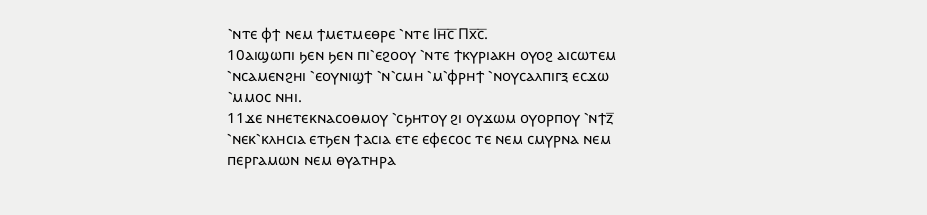⳿ⲛⲧⲉ ⲫϯ ⲛⲉⲙ ϯⲙⲉⲧⲙⲉⲑⲣⲉ ⳿ⲛⲧⲉ Ⲓⲏ̅ⲥ̅ Ⲡⲭ̅ⲥ̅.
10ⲁⲓϣⲱⲡⲓ ϧⲉⲛ ϧⲉⲛ ⲡⲓ⳿ⲉϩⲟⲟⲩ ⳿ⲛⲧⲉ ϯⲕⲩⲣⲓⲁⲕⲏ ⲟⲩⲟϩ ⲁⲓⲥⲱⲧⲉⲙ ⳿ⲛⲥⲁⲙⲉⲛϩⲏⲓ ⳿ⲉⲟⲩⲛⲓϣϯ ⳿ⲛ⳿ⲥⲙⲏ ⳿ⲙ⳿ⲫⲣⲏϯ ⳿ⲛⲟⲩⲥⲁⲗⲡⲓⲅⲝ ⲉⲥϫⲱ ⳿ⲙⲙⲟⲥ ⲛⲏⲓ.
11ϫⲉ ⲛⲏⲉⲧⲉⲕⲛⲁⲥⲟⲑⲙⲟⲩ ⳿ⲥϧⲏⲧⲟⲩ ϩⲓ ⲟⲩϫⲱⲙ ⲟⲩⲟⲣⲡⲟⲩ ⳿ⲛϯⲍ̅ ⳿ⲛⲉⲕ⳿ⲕⲗⲏⲥⲓⲁ ⲉⲧϧⲉⲛ ϯⲁⲥⲓⲁ ⲉⲧⲉ ⲉⲫⲉⲥⲟⲥ ⲧⲉ ⲛⲉⲙ ⲥⲙⲩⲣⲛⲁ ⲛⲉⲙ ⲡⲉⲣⲅⲁⲙⲱⲛ ⲛⲉⲙ ⲑⲩⲁⲧⲏⲣⲁ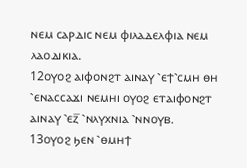ⲛⲉⲙ ⲥⲁⲣⲇⲓⲥ ⲛⲉⲙ ⲫⲓⲗⲁⲇⲉⲗⲫⲓⲁ ⲛⲉⲙ ⲗⲁⲟⲇⲓⲕⲓⲁ.
12ⲟⲩⲟϩ ⲁⲓⲫⲟⲛϩⲧ ⲁⲓⲛⲁⲩ ⳿ⲉϯ⳿ⲥⲙⲏ ⲑⲏ ⳿ⲉⲛⲁⲥⲥⲁϫⲓ ⲛⲉⲙⲏⲓ ⲟⲩⲟϩ ⲉⲧⲁⲓⲫⲟⲛϩⲧ ⲁⲓⲛⲁⲩ ⳿ⲉⲍ̅ ⳿ⲛⲗⲩⲭⲛⲓⲁ ⳿ⲛⲛⲟⲩⲃ.
13ⲟⲩⲟϩ ϧⲉⲛ ⳿ⲑⲙⲏϯ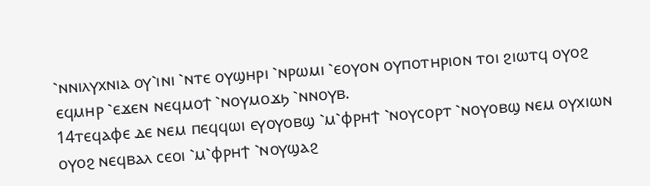⳿ⲛⲛⲓⲗⲩⲭⲛⲓⲁ ⲟⲩ⳿ⲓⲛⲓ ⳿ⲛⲧⲉ ⲟⲩϣⲏⲣⲓ ⳿ⲛⲣⲱⲙⲓ ⳿ⲉⲟⲩⲟⲛ ⲟⲩⲡⲟⲧⲏⲣⲓⲟⲛ ⲧⲟⲓ ϩⲓⲱⲧϥ ⲟⲩⲟϩ ⲉϥⲙⲏⲣ ⳿ⲉϫⲉⲛ ⲛⲉϥⲙⲟϯ ⳿ⲛⲟⲩⲙⲟϫϧ ⳿ⲛⲛⲟⲩⲃ.
14ⲧⲉϥⲁⲫⲉ ⲇⲉ ⲛⲉⲙ ⲡⲉϥϥⲱⲓ ⲉⲩⲟⲩⲟⲃϣ ⳿ⲙ⳿ⲫⲣⲏϯ ⳿ⲛⲟⲩⲥⲟⲣⲧ ⳿ⲛⲟⲩⲟⲃϣ ⲛⲉⲙ ⲟⲩⲭⲓⲱⲛ ⲟⲩⲟϩ ⲛⲉϥⲃⲁⲗ ⲥⲉⲟⲓ ⳿ⲙ⳿ⲫⲣⲏϯ ⳿ⲛⲟⲩϣⲁϩ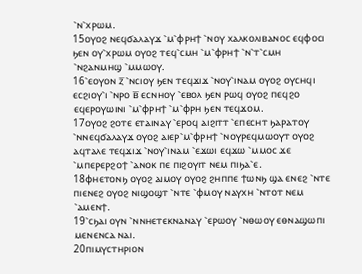⳿ⲛ⳿ⲭⲣⲱⲙ.
15ⲟⲩⲟϩ ⲛⲉϥϭⲁⲗⲁⲩϫ ⳿ⲙ⳿ⲫⲣⲏϯ ⳿ⲛⲟⲩ ⲭⲁⲗⲕⲟⲗⲓⲃⲁⲛⲟⲥ ⲉϥⲫⲟⲥⲓ ϧⲉⲛ ⲟⲩ⳿ⲭⲣⲱⲙ ⲟⲩⲟϩ ⲧⲉϥ⳿ⲥⲙⲏ ⳿ⲙ⳿ⲫⲣⲏϯ ⳿ⲛ⳿ⲧ⳿ⲥⲙⲏ ⳿ⲛϩⲁⲛⲙⲏϣ ⳿ⲙⲙⲱⲟⲩ.
16⳿ⲉⲟⲩⲟⲛ ⲍ̅ ⳿ⲛⲥⲓⲟⲩ ϧⲉⲛ ⲧⲉϥϫⲓϫ ⳿ⲛⲟⲩ⳿ⲓⲛⲁⲙ ⲟⲩⲟϩ ⲟⲩⲥⲏϥⲓ ⲉⲥϩⲓⲟⲩ⳿ⲓ ⳿ⲛⲣⲟ ⲃ̅ ⲉⲥⲛⲏⲟⲩ ⳿ⲉⲃⲟⲗ ϧⲉⲛ ⲣⲱϥ ⲟⲩⲟϩ ⲡⲉϥϩⲟ ⲉϥⲉⲣⲟⲩⲱⲓⲛⲓ ⳿ⲙ⳿ⲫⲣⲏϯ ⳿ⲙ⳿ⲫⲣⲏ ϧⲉⲛ ⲧⲉϥϫⲟⲙ.
17ⲟⲩⲟϩ ϩⲟⲧⲉ ⲉⲧⲁⲓⲛⲁⲩ ⳿ⲉⲣⲟϥ ⲁⲓϩⲓⲧⲧ ⳿ⲉⲡⲉⲥⲏⲧ ϧⲁⲣⲁⲧⲟⲩ ⳿ⲛⲛⲉϥϭⲁⲗⲁⲩϫ ⲟⲩⲟϩ ⲁⲓⲉⲣ⳿ⲙ⳿ⲫⲣⲏϯ ⳿ⲛⲟⲩⲣⲉϥⲙⲱⲟⲩⲧ ⲟⲩⲟϩ ⲁϥⲧⲁⲗⲉ ⲧⲉϥϫⲓϫ ⳿ⲛⲟⲩ⳿ⲓⲛⲁⲙ ⳿ⲉϫⲱⲓ ⲉϥϫⲱ ⳿ⲙⲙⲟⲥ ϫⲉ ⳿ⲙⲡⲉⲣⲉⲣϩⲟϯ ⳿ⲁⲛⲟⲕ ⲡⲉ ⲡⲓϩⲟⲩⲓⲧ ⲛⲉⲙ ⲡⲓϧⲁ⳿ⲉ.
18ⲫⲏⲉⲧⲟⲛϧ ⲟⲩⲟϩ ⲁⲓⲙⲟⲩ ⲟⲩⲟϩ ϩⲏⲡⲡⲉ ϯⲱⲛϧ ϣⲁ ⲉⲛⲉϩ ⳿ⲛⲧⲉ ⲡⲓⲉⲛⲉϩ ⲟⲩⲟϩ ⲛⲓϣⲟϣⲧ ⳿ⲛⲧⲉ ⳿ⲫⲙⲟⲩ ⲛⲁⲩⲭⲏ ⳿ⲛⲧⲟⲧ ⲛⲉⲙ ⳿ⲁⲙⲉⲛϯ.
19⳿ⲥϧⲁⲓ ⲟⲩⲛ ⳿ⲛⲛⲏⲉⲧⲉⲕⲛⲁⲛⲁⲩ ⳿ⲉⲣⲱⲟⲩ ⳿ⲛⲑⲱⲟⲩ ⲉⲑⲛⲁϣⲱⲡⲓ ⲙⲉⲛⲉⲛⲥⲁ ⲛⲁⲓ.
20ⲡⲓⲙⲩⲥⲧⲏⲣⲓⲟⲛ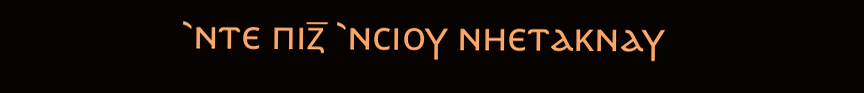⳿ⲛⲧⲉ ⲡⲓⲍ̅ ⳿ⲛⲥⲓⲟⲩ ⲛⲏⲉⲧⲁⲕⲛⲁⲩ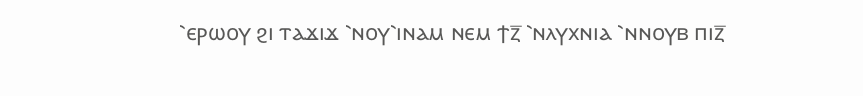⳿ⲉⲣⲱⲟⲩ ϩⲓ ⲧⲁϫⲓϫ ⳿ⲛⲟⲩ⳿ⲓⲛⲁⲙ ⲛⲉⲙ ϯⲍ̅ ⳿ⲛⲗⲩⲭⲛⲓⲁ ⳿ⲛⲛⲟⲩⲃ ⲡⲓⲍ̅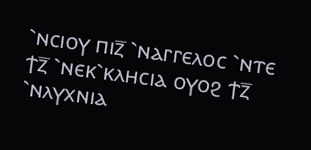⳿ⲛⲥⲓⲟⲩ ⲡⲓⲍ̅ ⳿ⲛⲁⲅⲅⲉⲗⲟⲥ ⳿ⲛⲧⲉ ϯⲍ̅ ⳿ⲛⲉⲕ⳿ⲕⲗⲏⲥⲓⲁ ⲟⲩⲟϩ ϯⲍ̅ ⳿ⲛⲗⲩⲭⲛⲓⲁ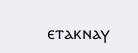ⲉⲧⲁⲕⲛⲁⲩ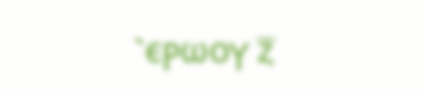⳿ⲉⲣⲱⲟⲩ ⲍ̅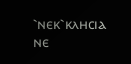⳿ⲛⲉⲕ⳿ⲕⲗⲏⲥⲓⲁ ⲛⲉ